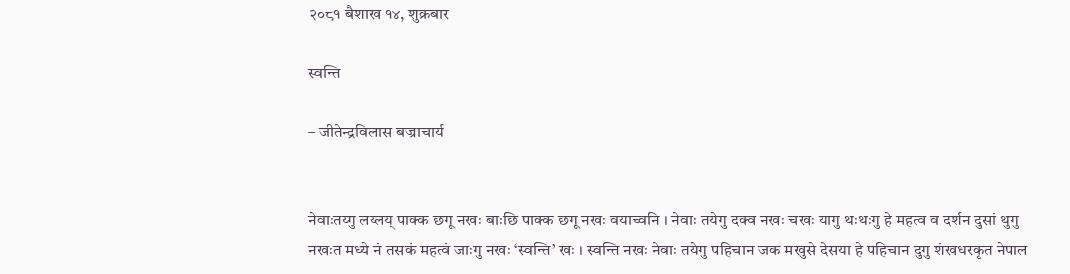२०८१ बैशाख १४, शुक्रबार

स्वन्ति

– जीतेन्द्रविलास बज्राचार्य


नेवाःतय्गु लय्लय् पाक्क छगू नखः बाःछि पाक्क छगू नखः वयाच्वनि । नेवाः तयेगु दक्व नखः चखः यागु थःथःगु हे महत्व व दर्शन दुसां थुगु नखःत मध्ये नं तसकं महत्वं जाःगु नखः ‘स्वन्ति’ खः । स्वन्ति नखः नेवाः तयेगु पहिचान जक मखुसे देसया हे पहिचान दुगु शंखधरकृत नेपाल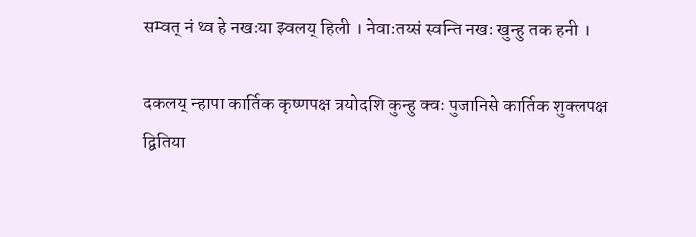सम्वत् नं थ्व हे नखःया झ्वलय् हिली । नेवाःतय्सं स्वन्ति नखः खुन्हु तक हनी ।

दकलय् न्हापा कार्तिक कृष्णपक्ष त्रयोदशि कुन्हु क्वः पुजानिसे कार्तिक शुक्लपक्ष द्वितिया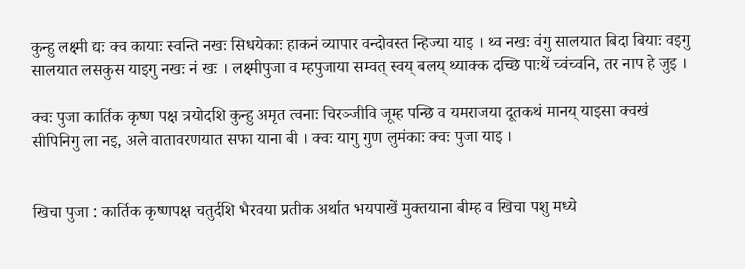कुन्हु लक्ष्मी द्यः क्व कायाः स्वन्ति नखः सिधयेकाः हाकनं व्यापार वन्दोवस्त न्हिज्या याइ । थ्व नखः वंगु सालयात बिदा बियाः वइगु सालयात लसकुस याइगु नखः नं खः । लक्ष्मीपुजा व म्हपुजाया सम्वत् स्वय् बलय् थ्याक्क दच्छि पाःथें च्वंच्वनि, तर नाप हे जुइ ।

क्वः पुजा कार्तिक कृष्ण पक्ष त्रयोदशि कुन्हु अमृत त्वनाः चिरञ्जीवि जूम्ह पन्छि व यमराजया दूतकथं मानय् याइसा क्वखं सीपिनिगु ला नइ, अले वातावरणयात सफा याना बी । क्वः यागु गुण लुमंकाः क्वः पुजा याइ ।


खिचा पुजा : कार्तिक कृष्णपक्ष चतुर्दशि भैरवया प्रतीक अर्थात भयपाखें मुक्तयाना बीम्ह व खिचा पशु मध्ये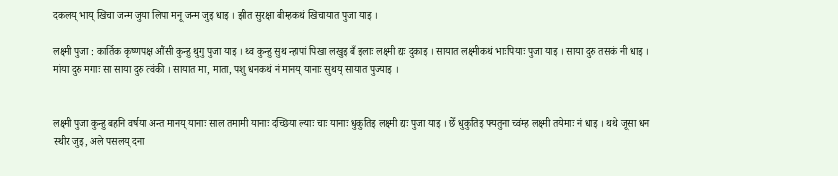दकलय् भाय् खिचा जन्म जुया लिपा मनू जन्म जुइ धाइ । झीत सुरक्षा बीम्हकथं खिचायात पुजा याइ ।

लक्ष्मी पुजा : कार्तिक कृष्णपक्ष औंसी कुन्हु थुगु पुजा याइ । थ्व कुन्हु सुथ न्हापां पिखा लखुइ बँ इलाः लक्ष्मी द्यः दुकाइ । सायात लक्ष्मीकथं भाःपियाः पुजा याइ । साया दुरु तसकं नी धाइ । मांया दुरु मगाः सा साया दुरु त्वंकी । सायात मा, माता, पशु धनकथं नं मानय् यानाः सुथय् सायात पुज्याइ ।


लक्ष्मी पुजा कुन्हु बहनि वर्षया अन्त मानय् यानाः साल तमामी यानाः दच्छिया ल्याः चाः यानाः धुकुतिइ लक्ष्मी द्यः पुजा याइ । छेँ धुकुतिइ फ्यतुना च्वंम्ह लक्ष्मी तयेमाः नं धाइ । थथे जूसा धन स्थीर जुइ, अले पसलय् दना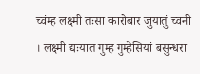च्वंम्ह लक्ष्मी तःसा कारोबार जुयातुं च्वनी । लक्ष्मी द्यःयात गुम्ह गुम्हेसियां बसुन्धरा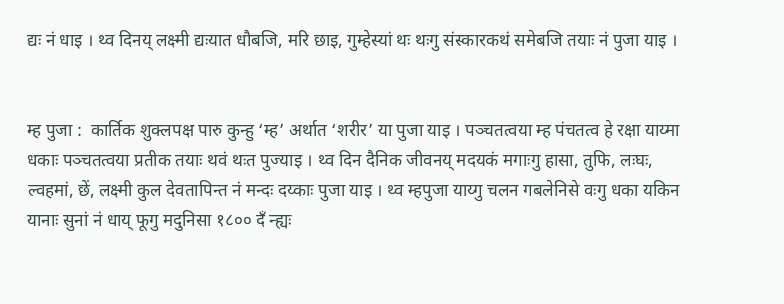द्यः नं धाइ । थ्व दिनय् लक्ष्मी द्यःयात धौबजि, मरि छाइ, गुम्हेस्यां थः थःगु संस्कारकथं समेबजि तयाः नं पुजा याइ ।


म्ह पुजा :  कार्तिक शुक्लपक्ष पारु कुन्हु ‘म्ह’ अर्थात ‘शरीर’ या पुजा याइ । पञ्चतत्वया म्ह पंचतत्व हे रक्षा याय्मा धकाः पञ्चतत्वया प्रतीक तयाः थवं थःत पुज्याइ । थ्व दिन दैनिक जीवनय् मदयकं मगाःगु हासा, तुफि, लःघः, ल्वहमां, छें, लक्ष्मी कुल देवतापिन्त नं मन्दः दय्काः पुजा याइ । थ्व म्हपुजा याय्गु चलन गबलेनिसे वःगु धका यकिन यानाः सुनां नं धाय् फूगु मदुनिसा १८०० दँ न्ह्यः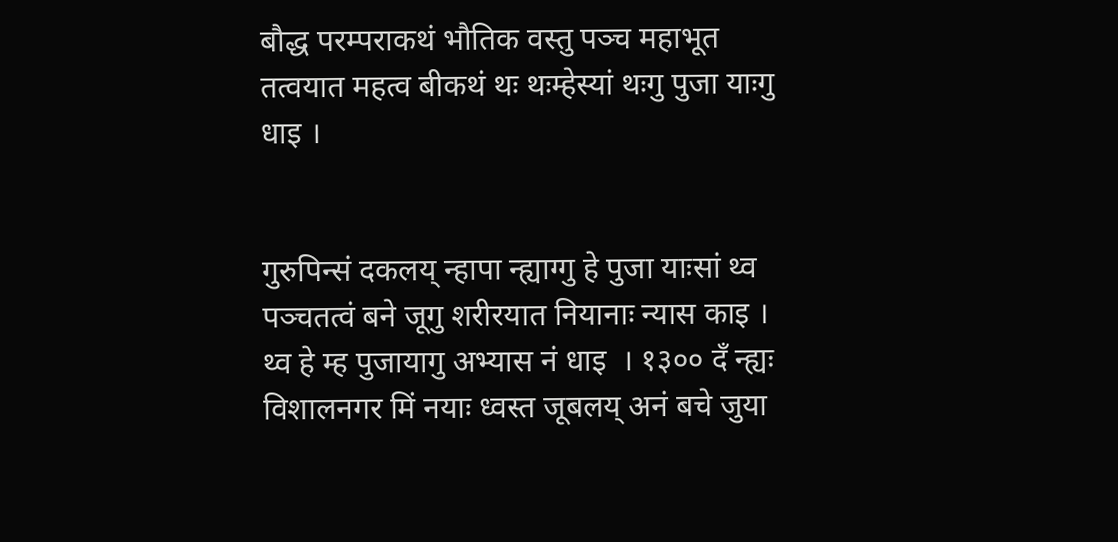बौद्ध परम्पराकथं भौतिक वस्तु पञ्च महाभूत तत्वयात महत्व बीकथं थः थःम्हेस्यां थःगु पुजा याःगु धाइ ।


गुरुपिन्सं दकलय् न्हापा न्ह्याग्गु हे पुजा याःसां थ्व पञ्चतत्वं बने जूगु शरीरयात नियानाः न्यास काइ । थ्व हे म्ह पुजायागु अभ्यास नं धाइ  । १३०० दँ न्ह्यः विशालनगर मिं नयाः ध्वस्त जूबलय् अनं बचे जुया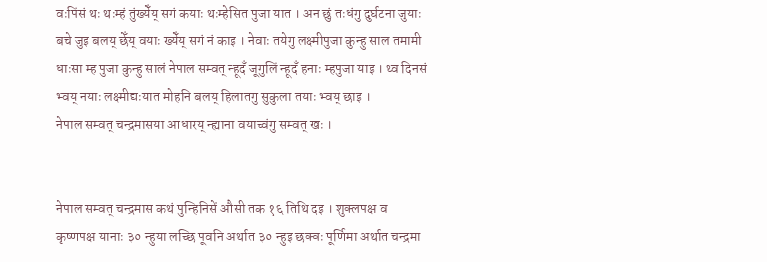वःपिंसं थः थःम्हं तुंख्येँय् सगं कयाः थःम्हेसित पुजा यात । अन छुं तःधंगु दुर्घटना जुयाः बचे जुइ बलय् छेँय् वयाः ख्येँय् सगं नं काइ । नेवाः तयेगु लक्ष्मीपुजा कुन्हु साल तमामी धाःसा म्ह पुजा कुन्हु सालं नेपाल सम्वत् न्हूदँ जूगुलिं न्हूदँ हनाः म्हपुजा याइ । थ्व दिनसं भ्वय् नयाः लक्ष्मीद्यःयात मोहनि बलय् हिलातगु सुकुला तयाः भ्वय् छाइ ।
नेपाल सम्वत् चन्द्रमासया आधारय् न्ह्याना वयाच्वंगु सम्वत् खः ।


नेपाल सम्वत् चन्द्रमास कथं पुन्हिनिसें औसी तक १६ तिथि दइ । शुक्लपक्ष व कृष्णपक्ष यानाः ३० न्हुया लच्छि पूवनि अर्थात ३० न्हुइ छक्वः पूर्णिमा अर्थात चन्द्रमा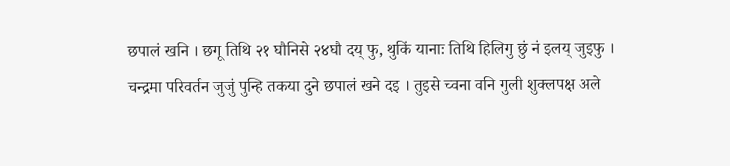छपालं खनि । छगू तिथि २१ घौनिसे २४घौ दय् फु, थुकिं यानाः तिथि हिलिगु छुं नं इलय् जुइफु । चन्द्रमा परिवर्तन जुजुं पुन्हि तकया दुने छपालं खने दइ । तुइसे च्वना वनि गुली शुक्लपक्ष अले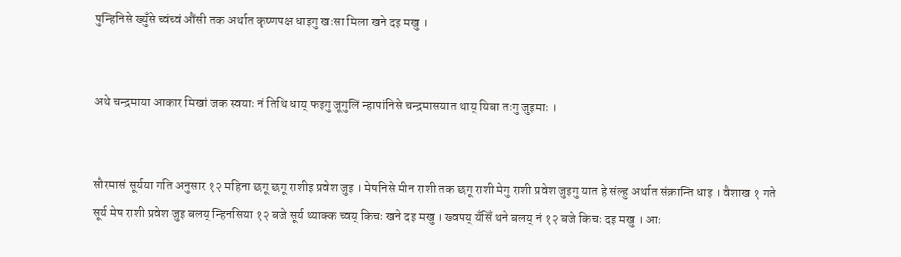पुन्हिनिसे ख्युँसे च्वंच्वं औंसी तक अर्थात कृष्णपक्ष धाइगु खःसा मिला खने दइ मखु ।


अथे चन्द्रमाया आकार मिखां जक स्वयाः नं तिथि धाय् फइगु जूगुलिं न्हापांनिसे चन्द्रमासयात थाय् यिबा तःगु जुइमाः ।


सौरमासं सूर्यया गति अनुसार १२ महिना छगू छगू राशीइ प्रवेश जुइ । मेषनिसे मीन राशी तक छगू राशी मेगु राशी प्रवेश जुइगु यात हे संल्हु अर्थात संक्रान्ति धाइ । वैशाख १ गते सूर्य मेष राशी प्रवेश जुइ बलय् न्हिनसिया १२ बजे सूर्य थ्याक्क च्वय् किचः खने दइ मखु । ख्वपय् यँसिँ थने बलय् नं १२ बजे किचः दइ मखु । आः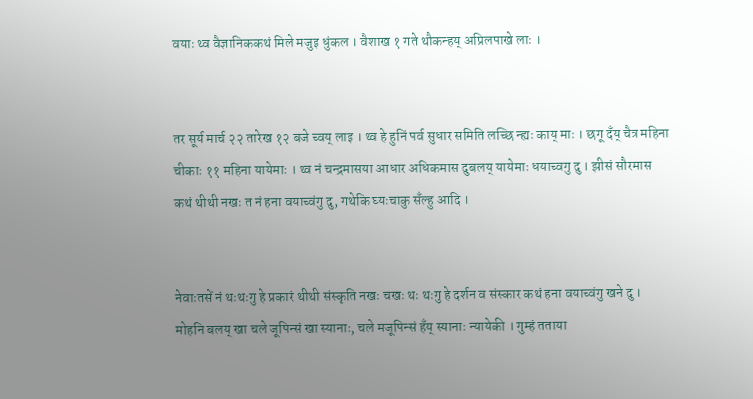वयाः थ्व वैज्ञानिककथं मिले मजुइ धुंकल । वैशाख १ गते थौकन्हय् अप्रिलपाखे लाः ।


तर सूर्य मार्च २२ तारेख १२ बजे च्वय् लाइ । थ्व हे हुनिं पर्व सुधार समिति लच्छि न्ह्यः काय् माः । छगू दँय् चैत्र महिना चीकाः ११ महिना यायेमाः । थ्व नं चन्द्रमासया आधार अधिकमास दुबलय् यायेमाः धयाच्वगु दु । झीसं सौरमास कथं थीथी नखः त नं हना वयाच्वंगु दु, गथेकि घ्यःचाकु सँल्हु आदि ।


नेवाःतसें नं थःथःगु हे प्रकारं थीथी संस्कृति नखः चखः थः थःगु हे दर्शन व संस्कार कथं हना वयाच्वंगु खने दु । मोहनि बलय् खा चले जूपिन्सं खा स्यानाः, चले मजूपिन्सं हँय् स्यानाः न्यायेकी । गुम्हं तताया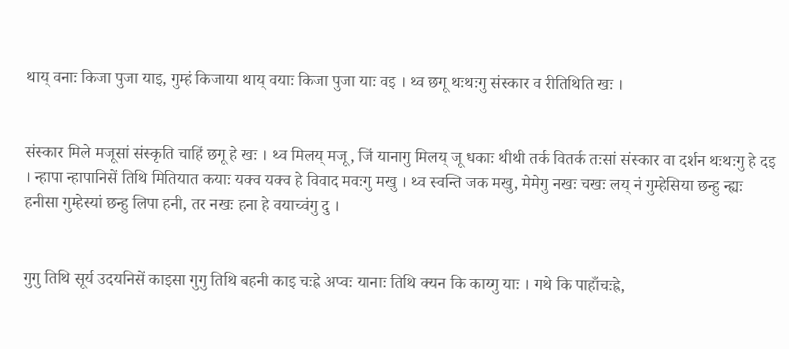थाय् वनाः किजा पुजा याइ, गुम्हं किजाया थाय् वयाः किजा पुजा याः वइ । थ्व छगू थःथःगु संस्कार व रीतिथिति खः ।


संस्कार मिले मजूसां संस्कृति चाहिं छगू हे खः । थ्व मिलय् मजू, जिं यानागु मिलय् जू धकाः थीथी तर्क वितर्क तःसां संस्कार वा दर्शन थःथःगु हे दइ । न्हापा न्हापानिसें तिथि मितियात कयाः यक्व यक्व हे विवाद मवःगु मखु । थ्व स्वन्ति जक मखु, मेमेगु नखः चखः लय् नं गुम्हेसिया छन्हु न्ह्यः हनीसा गुम्हेस्यां छन्हु लिपा हनी, तर नखः हना हे वयाच्वंगु दु ।


गुगु तिथि सूर्य उदयनिसें काइसा गुगु तिथि बहनी काइ चःह्रे अप्वः यानाः तिथि क्यन कि काय्गु याः । गथे कि पाहाँचःह्रे,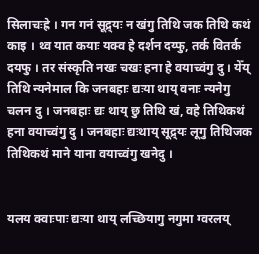सिलाचःह्रे । गन गनं सूद्र्यः न खंगु तिथि जक तिथि कथं काइ । थ्व यात कयाः यक्व हे दर्शन दय्फु, तर्क वितर्क दयफु । तर संस्कृति नखः चखः हना हे वयाच्वंगु दु । येँय् तिथि न्यनेमाल कि जनबहाः द्यःया थाय् वनाः न्यनेगु चलन दु । जनबहाः द्यः थाय् छु तिथि खं, वहे तिथिकथं हना वयाच्वंगु दु । जनबहाः द्यःथाय् सूद्र्यः लूगु तिथिजक तिथिकथं माने याना वयाच्वंगु खनेदु ।


यलय क्वाःपाः द्यःया थाय् लच्छियागु नगुमा ग्वरलय्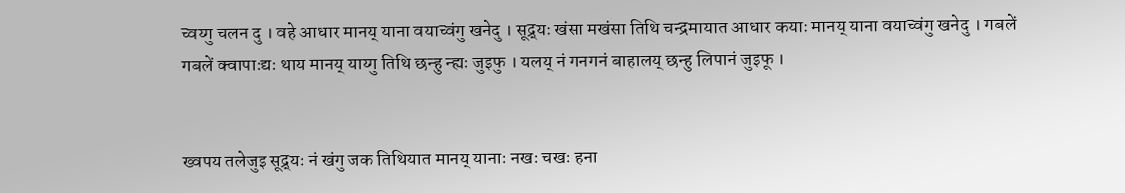च्वय्गु चलन दु । वहे आधार मानय् याना वयाच्वंगु खनेदु । सूद्र्यः खंसा मखंसा तिथि चन्द्रमायात आधार कयाः मानय् याना वयाच्वंगु खनेदु । गबलें गबलें क्वापाःद्यः थाय मानय् याय्गु तिथि छन्हु न्ह्यः जुइफु । यलय् नं गनगनं बाहालय् छन्हु लिपानं जुइफू ।


ख्वपय तलेजुइ सूद्र्यः नं खंगु जक तिथियात मानय् यानाः नखः चखः हना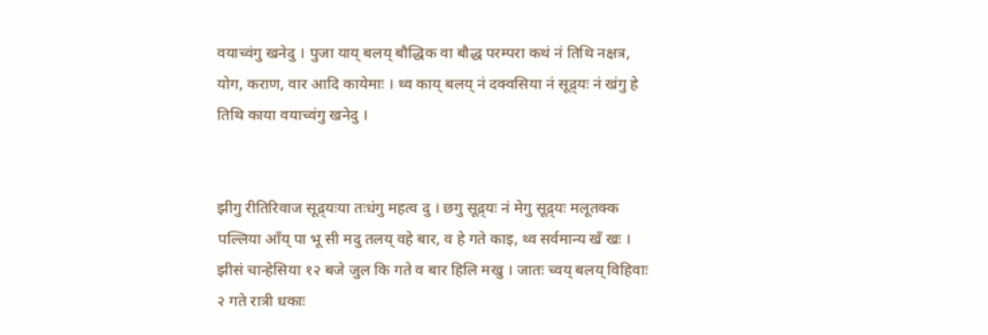वयाच्वंगु खनेदु । पुजा याय् बलय् बौद्धिक वा बौद्ध परम्परा कथं नं तिथि नक्षत्र, योग, कराण, वार आदि कायेमाः । थ्व काय् बलय् नं दक्वसिया नं सूद्र्यः नं खंगु हे तिथि काया वयाच्वंगु खनेदु ।


झीगु रीतिरिवाज सूद्र्यःया तःधंगु महत्व दु । छगु सूद्र्यः नं मेगु सूद्र्यः मलूतक्क पल्लिया आँय् पा भू सी मदु तलय् वहे बार, व हे गते काइ, थ्व सर्वमान्य खँ खः । झीसं चान्हेसिया १२ बजे जुल कि गते व बार हिलि मखु । जातः च्वय् बलय् विहिवाः २ गते रात्री धकाः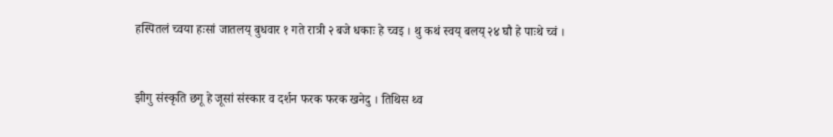हस्पितलं च्वया हःसां जातलय् बुधवार १ गते रात्री २ बजे धकाः हे च्वइ । थु कथं स्वय् बलय् २४ घौ हे पाःथे च्वं ।


झीगु संस्कृति छगू हे जूसां संस्कार व दर्शन फरक फरक खनेदु । तिथिस थ्व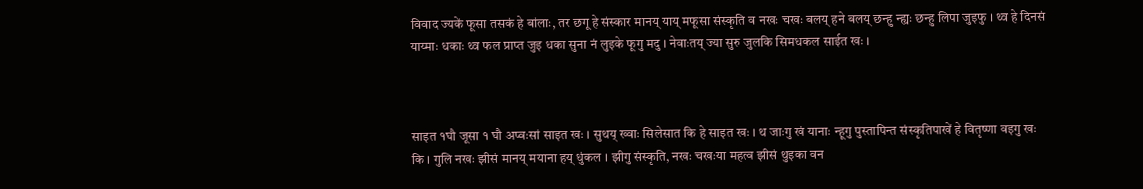विवाद ज्यकें फूसा तसकं हे बांलाः, तर छगू हे संस्कार मानय् याय् मफूसा संस्कृति व नखः चखः बलय् हने बलय् छन्हु न्ह्यः छन्हु लिपा जुइफु । थ्व हे दिनसं याय्माः धकाः थ्व फल प्राप्त जुइ धका सुना नं लुइके फूगु मदु । नेवाःतय् ज्या सुरु जुलकि सिमधकल साईत खः ।



साइत १घौ जूसा १ घौ अप्वःसां साइत खः । सुथय् ख्वाः सिलेसात कि हे साइत खः । थ जाःगु खं यानाः न्हूगु पुस्तापिन्त संस्कृतिपाखें हे वितृष्णा वइगु खः कि । गुलि नखः झीसं मानय् मयाना हय् धुंकल । झीगु संस्कृति, नखः चखःया महत्व झीसं थुइका वन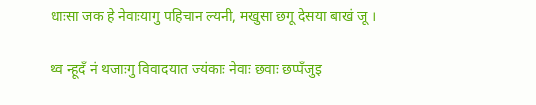धाःसा जक हे नेवाःयागु पहिचान ल्यनी, मखुसा छगू देसया बाखं जू ।

थ्व न्हूदँ नं थजाःगु विवादयात ज्यंकाः नेवाः छवाः छप्पँजुइ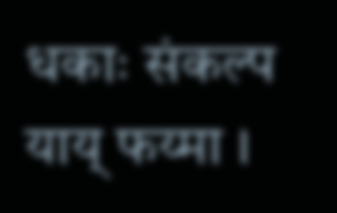धकाः संकल्प याय् फय्मा ।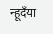न्हूदँया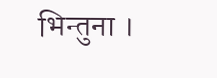भिन्तुना ।